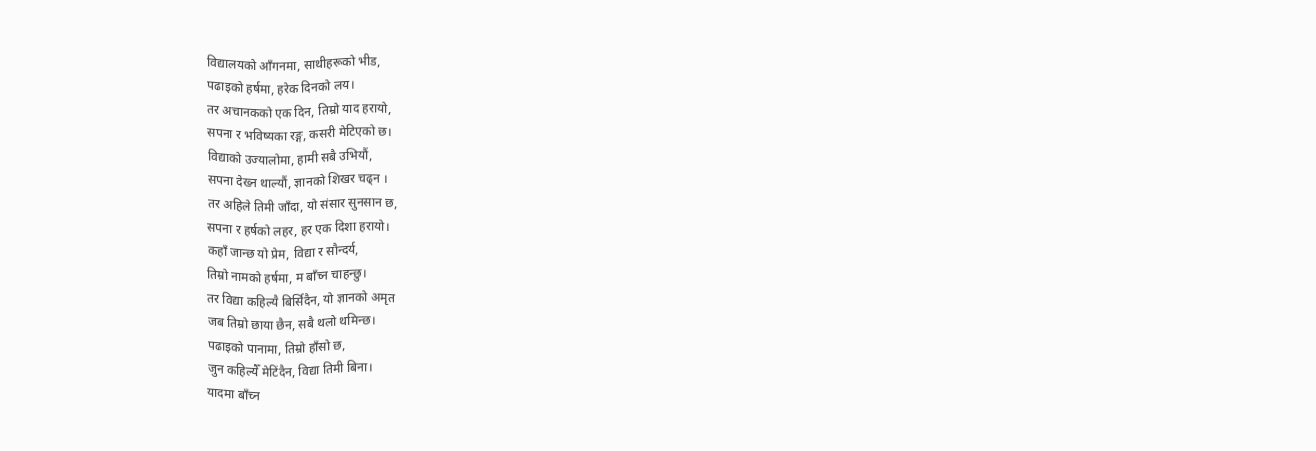विद्यालयको आँगनमा, साथीहरूको भीड,
पढाइको हर्षमा, हरेक दिनको लय।
तर अचानकको एक दिन, तिम्रो याद हरायो,
सपना र भविष्यका रङ्ग, कसरी मेटिएको छ।
विद्याको उज्यालोमा, हामी सबै उभियौं,
सपना देख्न थाल्यौं, ज्ञानको शिखर चढ्न ।
तर अहिले तिमी जाँदा, यो संसार सुनसान छ,
सपना र हर्षको लहर, हर एक दिशा हरायो।
कहाँ जान्छ यो प्रेम, विद्या र सौन्दर्य,
तिम्रो नामको हर्षमा, म बाँच्न चाहन्छु।
तर विद्या कहिल्यै बिर्सिदैन, यो ज्ञानको अमृत
जब तिम्रो छाया छैन, सबै थलो थमिन्छ।
पढाइको पानामा, तिम्रो हाँसो छ,
जुन कहिल्यैँ मेटिंदैन, विद्या तिमी बिना।
यादमा बाँच्न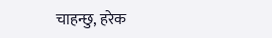चाहन्छु, हरेक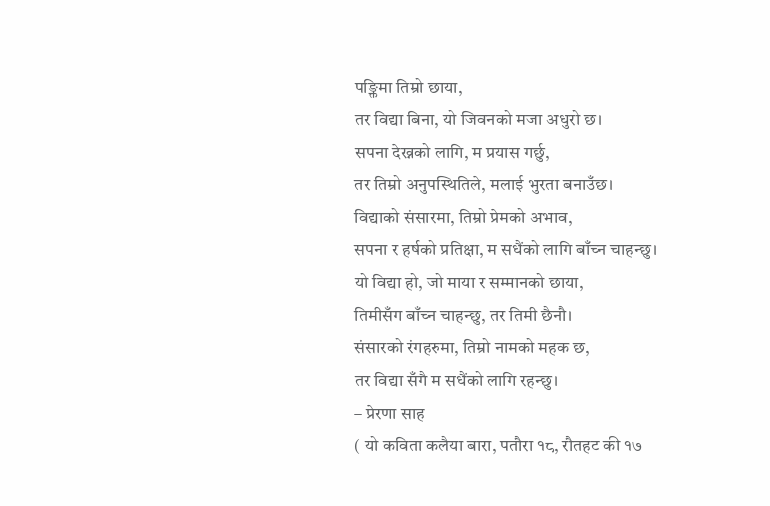पङ्क्तिमा तिम्रो छाया,
तर विद्या बिना, यो जिवनको मजा अधुरो छ।
सपना देख्नको लागि, म प्रयास गर्छु,
तर तिम्रो अनुपस्थितिले, मलाई भुरता बनाउँछ।
विद्याको संसारमा, तिम्रो प्रेमको अभाव,
सपना र हर्षको प्रतिक्षा, म सधैंको लागि बाँच्न चाहन्छु।
यो विद्या हो, जो माया र सम्मानको छाया,
तिमीसँग बाँच्न चाहन्छु, तर तिमी छैनौ।
संसारको रंगहरुमा, तिम्रो नामको महक छ,
तर विद्या सँगै म सधैंको लागि रहन्छु।
– प्रेरणा साह
( यो कविता कलैया बारा, पतौरा १८, रौतहट की १७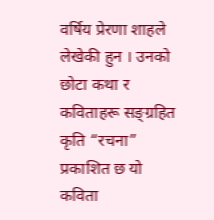वर्षिय प्रेरणा शाहले लेखेकी हुन । उनको छोटा कथा र कविताहरू सङ्ग्रहित कृति “रचना” प्रकाशित छ यो कविता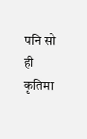पनि सो ही कृतिमा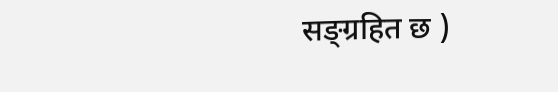सङ्ग्रहित छ )